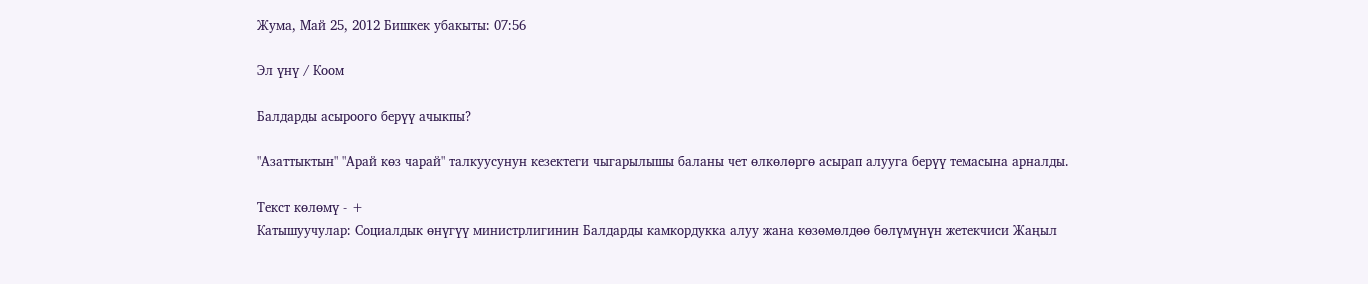Жума, Май 25, 2012 Бишкек убакыты: 07:56

Эл үнү / Коом

Балдарды асыроого берүү ачыкпы?

"Азаттыктын" "Арай көз чарай" талкуусунун кезектеги чыгарылышы баланы чет өлкөлөргө асырап алууга берүү темасына арналды.

Текст көлөмү - +
Катышуучулар: Социалдык өнүгүү министрлигинин Балдарды камкордукка алуу жана көзөмөлдөө бөлүмүнүн жетекчиси Жаңыл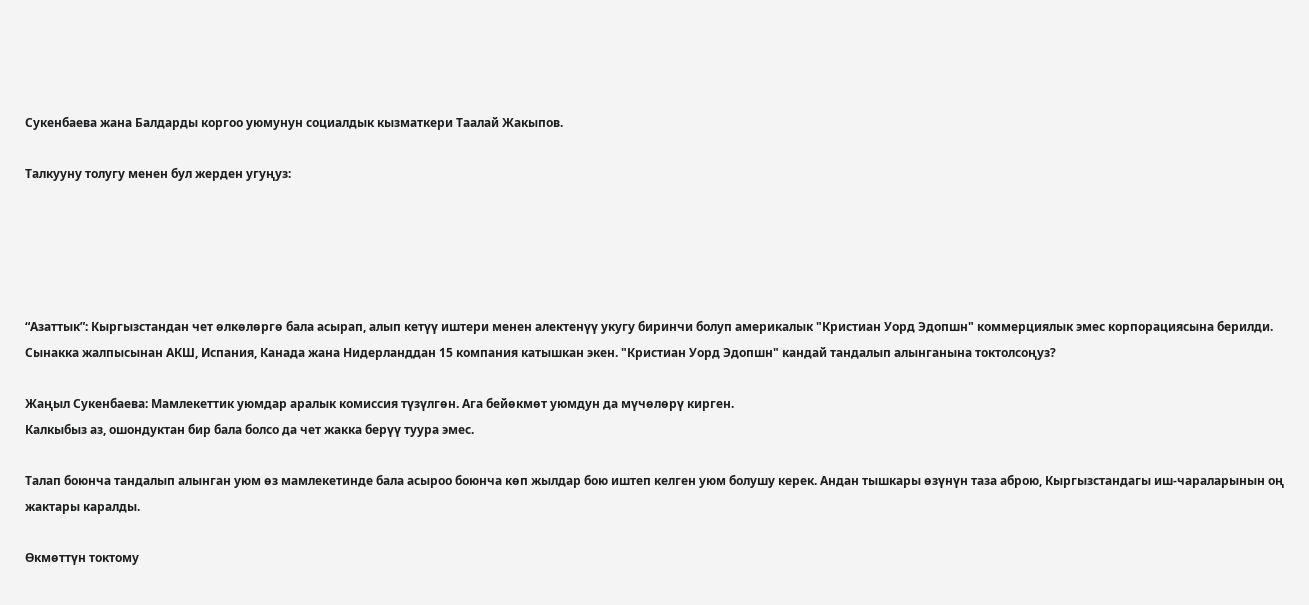Сукенбаева жана Балдарды коргоо уюмунун социалдык кызматкери Таалай Жакыпов.

Талкууну толугу менен бул жерден угуңуз:





“Азаттык”: Кыргызстандан чет өлкөлөргө бала асырап, алып кетүү иштери менен алектенүү укугу биринчи болуп америкалык "Кристиан Уорд Эдопшн" коммерциялык эмес корпорациясына берилди. Сынакка жалпысынан АКШ, Испания, Канада жана Нидерланддан 15 компания катышкан экен. "Кристиан Уорд Эдопшн" кандай тандалып алынганына токтолсоңуз?

Жаңыл Сукенбаева: Мамлекеттик уюмдар аралык комиссия түзүлгөн. Ага бейөкмөт уюмдун да мүчөлөрү кирген.
Калкыбыз аз, ошондуктан бир бала болсо да чет жакка берүү туура эмес.

Талап боюнча тандалып алынган уюм өз мамлекетинде бала асыроо боюнча көп жылдар бою иштеп келген уюм болушу керек. Андан тышкары өзүнүн таза аброю, Кыргызстандагы иш-чараларынын оң жактары каралды.

Өкмөттүн токтому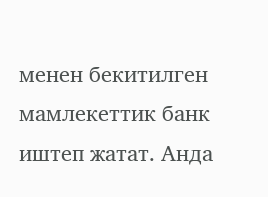менен бекитилген мамлекеттик банк иштеп жатат. Анда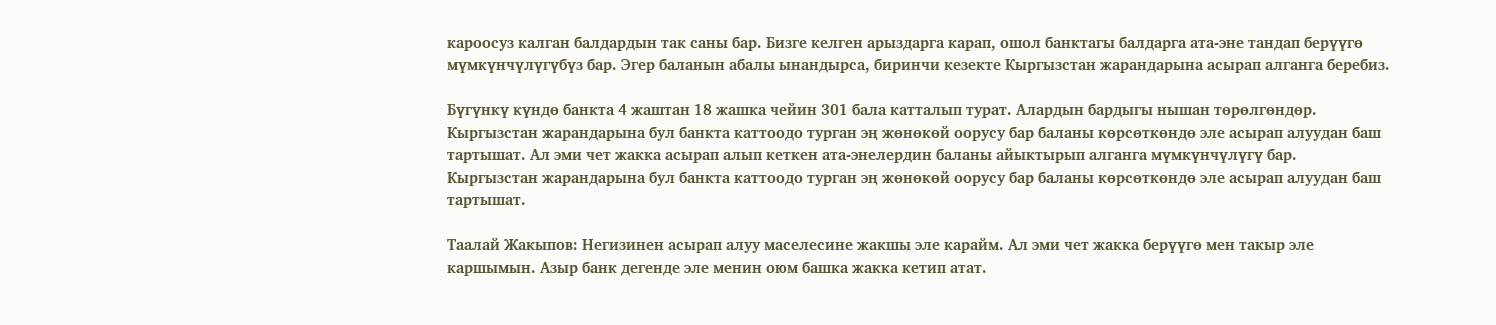кароосуз калган балдардын так саны бар. Бизге келген арыздарга карап, ошол банктагы балдарга ата-эне тандап берүүгө мүмкүнчүлүгүбүз бар. Эгер баланын абалы ынандырса, биринчи кезекте Кыргызстан жарандарына асырап алганга беребиз.

Бүгүнкү күндө банкта 4 жаштан 18 жашка чейин 301 бала катталып турат. Алардын бардыгы нышан төрөлгөндөр. Кыргызстан жарандарына бул банкта каттоодо турган эң жөнөкөй оорусу бар баланы көрсөткөндө эле асырап алуудан баш тартышат. Ал эми чет жакка асырап алып кеткен ата-энелердин баланы айыктырып алганга мүмкүнчүлүгү бар.
Кыргызстан жарандарына бул банкта каттоодо турган эң жөнөкөй оорусу бар баланы көрсөткөндө эле асырап алуудан баш тартышат.

Таалай Жакыпов: Негизинен асырап алуу маселесине жакшы эле карайм. Ал эми чет жакка берүүгө мен такыр эле каршымын. Азыр банк дегенде эле менин оюм башка жакка кетип атат.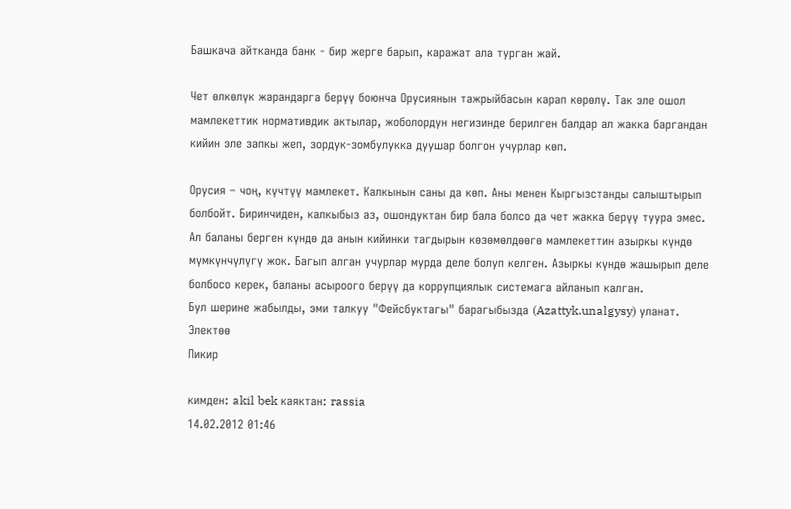Башкача айтканда банк - бир жерге барып, каражат ала турган жай.

Чет өлкөлүк жарандарга берүү боюнча Орусиянын тажрыйбасын карап көрөлү. Так эле ошол мамлекеттик нормативдик актылар, жоболордун негизинде берилген балдар ал жакка баргандан кийин эле запкы жеп, зордук-зомбулукка дуушар болгон учурлар көп.

Орусия – чоң, күчтүү мамлекет. Калкынын саны да көп. Аны менен Кыргызстанды салыштырып болбойт. Биринчиден, калкыбыз аз, ошондуктан бир бала болсо да чет жакка берүү туура эмес. Ал баланы берген күндө да анын кийинки тагдырын көзөмөлдөөгө мамлекеттин азыркы күндө мүмкүнчүлүгү жок. Багып алган учурлар мурда деле болуп келген. Азыркы күндө жашырып деле болбосо керек, баланы асыроого берүү да коррупциялык системага айланып калган.
Бул шерине жабылды, эми талкуу "Фейсбуктагы" барагыбызда (Azattyk.unalgysy) уланат.
Электөө
Пикир

кимден: akil bek каяктан: rassia
14.02.2012 01:46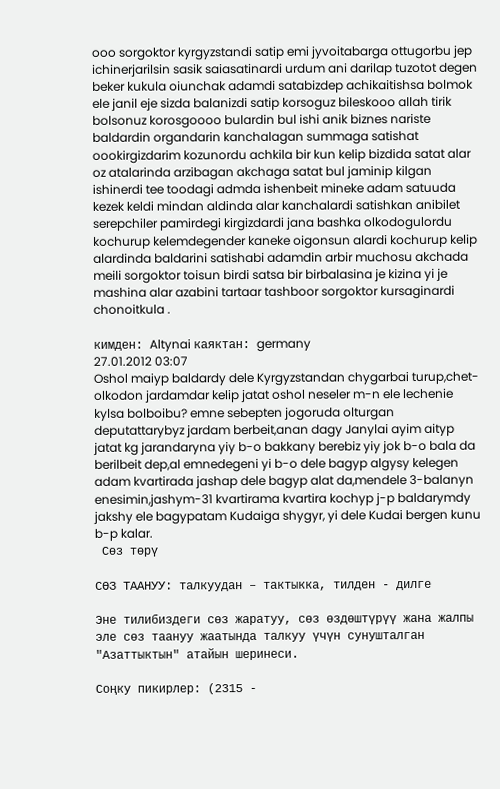ooo sorgoktor kyrgyzstandi satip emi jyvoitabarga ottugorbu jep ichinerjarilsin sasik saiasatinardi urdum ani darilap tuzotot degen beker kukula oiunchak adamdi satabizdep achikaitishsa bolmok ele janil eje sizda balanizdi satip korsoguz bileskooo allah tirik bolsonuz korosgoooo bulardin bul ishi anik biznes nariste baldardin organdarin kanchalagan summaga satishat oookirgizdarim kozunordu achkila bir kun kelip bizdida satat alar oz atalarinda arzibagan akchaga satat bul jaminip kilgan ishinerdi tee toodagi admda ishenbeit mineke adam satuuda kezek keldi mindan aldinda alar kanchalardi satishkan anibilet serepchiler pamirdegi kirgizdardi jana bashka olkodogulordu kochurup kelemdegender kaneke oigonsun alardi kochurup kelip alardinda baldarini satishabi adamdin arbir muchosu akchada meili sorgoktor toisun birdi satsa bir birbalasina je kizina yi je mashina alar azabini tartaar tashboor sorgoktor kursaginardi chonoitkula .

кимден: Altynai каяктан: germany
27.01.2012 03:07
Oshol maiyp baldardy dele Kyrgyzstandan chygarbai turup,chet-olkodon jardamdar kelip jatat oshol neseler m-n ele lechenie kylsa bolboibu? emne sebepten jogoruda olturgan deputattarybyz jardam berbeit,anan dagy Janylai ayim aityp jatat kg jarandaryna yiy b-o bakkany berebiz yiy jok b-o bala da berilbeit dep,al emnedegeni yi b-o dele bagyp algysy kelegen adam kvartirada jashap dele bagyp alat da,mendele 3-balanyn enesimin,jashym-31 kvartirama kvartira kochyp j-p baldarymdy jakshy ele bagypatam Kudaiga shygyr, yi dele Kudai bergen kunu b-p kalar.
 Сөз төрү

СӨЗ ТААНУУ: талкуудан – тактыкка, тилден - дилге

Эне тилибиздеги сөз жаратуу, сөз өздөштүрүү жана жалпы эле сөз таануу жаатында талкуу үчүн сунушталган "Азаттыктын" атайын шеринеси.

Соңку пикирлер: (2315 -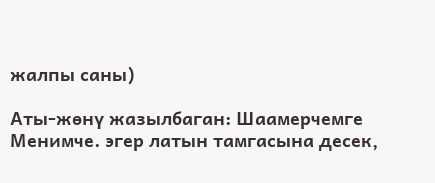жалпы саны)

Аты-жөнү жазылбаган: Шаамерчемге
Менимче. эгер латын тамгасына десек,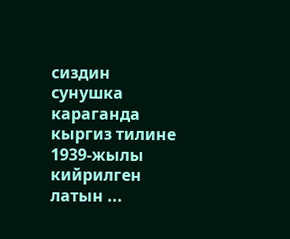сиздин сунушка караганда кыргиз тилине 1939-жылы кийрилген латын ...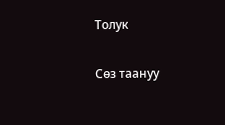Толук

Сөз таануу